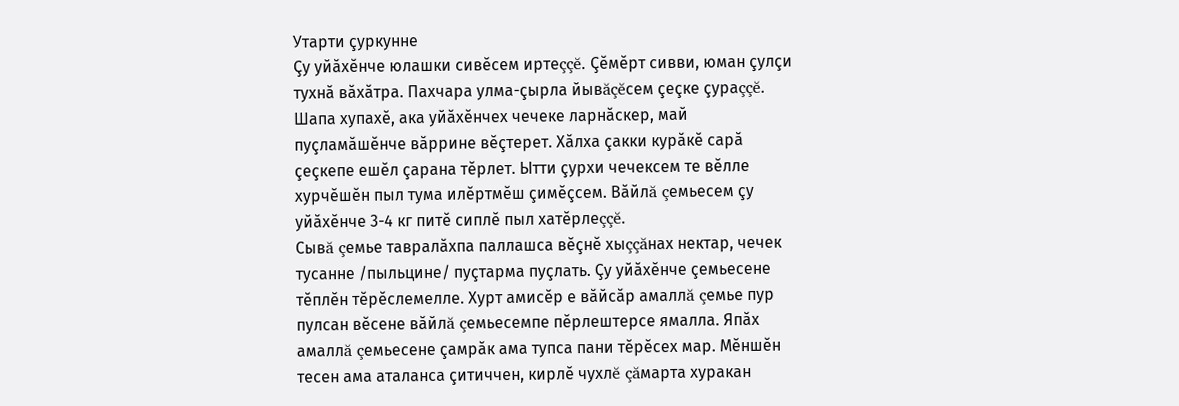Утарти çуркунне
Çу уйăхĕнче юлашки сивĕсем иртеççĕ. Çĕмĕрт сивви, юман çулçи тухнă вăхăтра. Пахчара улма-çырла йывăçĕсем çеçке çураççĕ. Шапа хупахĕ, ака уйăхĕнчех чечеке ларнăскер, май пуçламăшĕнче вăррине вĕçтерет. Хăлха çакки курăкĕ сарă çеçкепе ешĕл çарана тĕрлет. Ытти çурхи чечексем те вĕлле хурчĕшĕн пыл тума илĕртмĕш çимĕçсем. Вăйлă çемьесем çу уйăхĕнче 3-4 кг питĕ сиплĕ пыл хатĕрлеççĕ.
Сывă çемье тавралăхпа паллашса вĕçнĕ хыççăнах нектар, чечек тусанне /пыльцине/ пуçтарма пуçлать. Çу уйăхĕнче çемьесене тĕплĕн тĕрĕслемелле. Хурт амисĕр е вăйсăр амаллă çемье пур пулсан вĕсене вăйлă çемьесемпе пĕрлештерсе ямалла. Япăх амаллă çемьесене çамрăк ама тупса пани тĕрĕсех мар. Мĕншĕн тесен ама аталанса çитиччен, кирлĕ чухлĕ çăмарта хуракан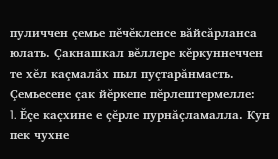пуличчен çемье пĕчĕкленсе вăйсăрланса юлать. Çакнашкал вĕллере кĕркуннеччен те хĕл каçмалăх пыл пуçтарăнмасть.
Çемьесене çак йĕркепе пĕрлештермелле:
1. Ĕçе каçхине е çĕрле пурнăçламалла. Кун пек чухне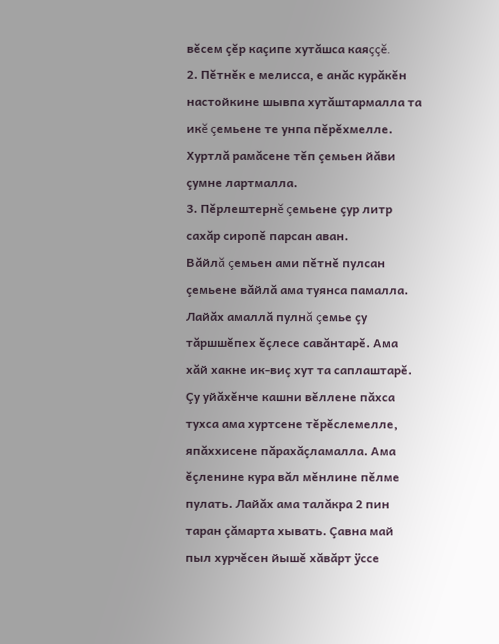вĕсем çĕр каçипе хутăшса каяççĕ.
2. Пĕтнĕк е мелисса, е анăс курăкĕн настойкине шывпа хутăштармалла та икĕ çемьене те унпа пĕрĕхмелле. Хуртлă рамăсене тĕп çемьен йăви çумне лартмалла.
3. Пĕрлештернĕ çемьене çур литр сахăр сиропĕ парсан аван.
Вăйлă çемьен ами пĕтнĕ пулсан çемьене вăйлă ама туянса памалла. Лайăх амаллă пулнă çемье çу тăршшĕпех ĕçлесе савăнтарĕ. Ама хăй хакне ик-виç хут та саплаштарĕ.
Çу уйăхĕнче кашни вĕллене пăхса тухса ама хуртсене тĕрĕслемелле, япăххисене пăрахăçламалла. Ама ĕçленине кура вăл мĕнлине пĕлме пулать. Лайăх ама талăкра 2 пин таран çăмарта хывать. Çавна май пыл хурчĕсен йышĕ хăвăрт ÿссе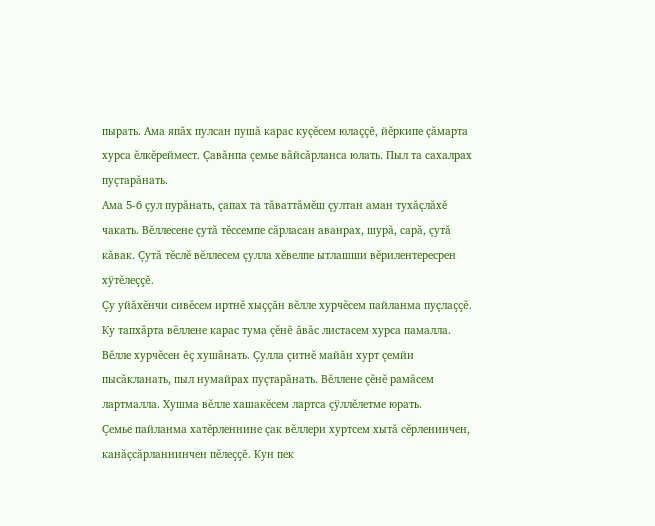пырать. Ама япăх пулсан пушă карас куçĕсем юлаççĕ, йĕркипе çăмарта хурса ĕлкĕреймест. Çавăнпа çемье вăйсăрланса юлать. Пыл та сахалрах пуçтарăнать.
Ама 5-6 çул пурăнать, çапах та тăваттăмĕш çултан аман тухăçлăхĕ чакать. Вĕллесене çутă тĕссемпе сăрласан аванрах, шурă, сарă, çутă кăвак. Çутă тĕслĕ вĕллесем çулла хĕвелпе ытлашши вĕрилентересрен хÿтĕлеççĕ.
Çу уйăхĕнчи сивĕсем иртнĕ хыççăн вĕлле хурчĕсем пайланма пуçлаççĕ. Ку тапхăрта вĕллене карас тума çĕнĕ ăвăс листасем хурса памалла. Вĕлле хурчĕсен ĕç хушăнать. Çулла çитнĕ майăн хурт çемйи пысăкланать, пыл нумайрах пуçтарăнать. Вĕллене çĕнĕ рамăсем лартмалла. Хушма вĕлле хашакĕсем лартса çÿллĕлетме юрать.
Çемье пайланма хатĕрленнине çак вĕллери хуртсем хытă сĕрленинчен, канăçсăрланнинчен пĕлеççĕ. Кун пек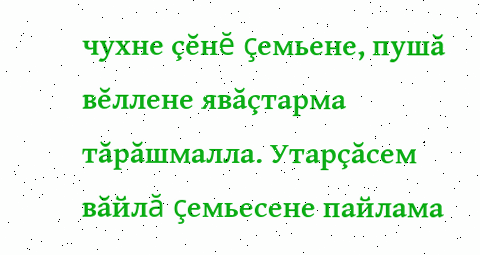чухне çĕнĕ çемьене, пушă вĕллене явăçтарма тăрăшмалла. Утарçăсем вăйлă çемьесене пайлама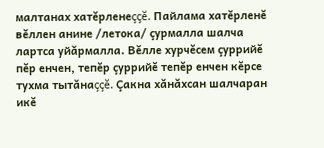малтанах хатĕрленеççĕ. Пайлама хатĕрленĕ вĕллен анине /летока/ çурмалла шалча лартса уйăрмалла. Вĕлле хурчĕсем çуррийĕ пĕр енчен, тепĕр çуррийĕ тепĕр енчен кĕрсе тухма тытăнаççĕ. Çакна хăнăхсан шалчаран икĕ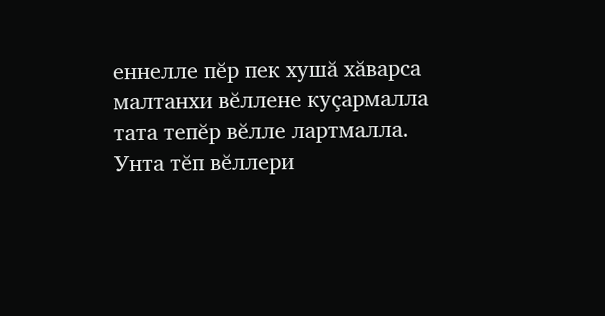еннелле пĕр пек хушă хăварса малтанхи вĕллене куçармалла тата тепĕр вĕлле лартмалла. Унта тĕп вĕллери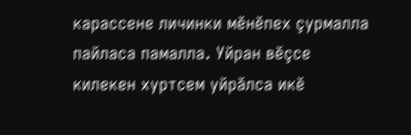карассене личинки мĕнĕпех çурмалла пайласа памалла. Уйран вĕçсе килекен хуртсем уйрăлса икĕ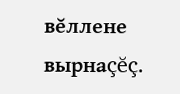вĕллене вырнаçĕç.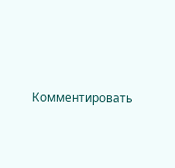Комментировать